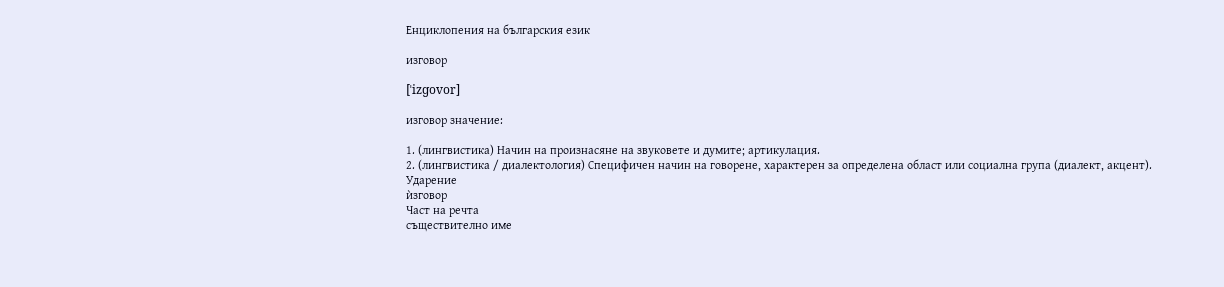Енциклопения на българския език

изговор

[ˈizɡovor]

изговор значение:

1. (лингвистика) Начин на произнасяне на звуковете и думите; артикулация.
2. (лингвистика / диалектология) Специфичен начин на говорене, характерен за определена област или социална група (диалект, акцент).
Ударение
ѝзговор
Част на речта
съществително име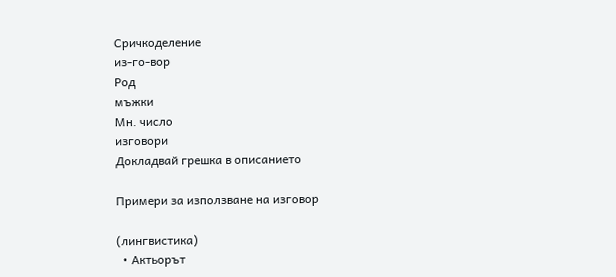Сричкоделение
из-го-вор
Род
мъжки
Мн. число
изговори
Докладвай грешка в описанието

Примери за използване на изговор

(лингвистика)
  • Актьорът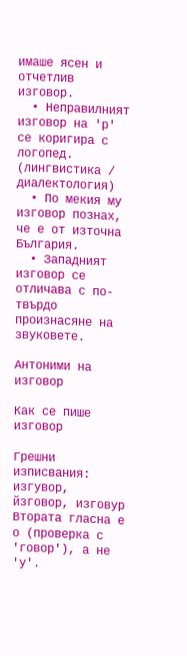имаше ясен и отчетлив изговор.
  • Неправилният изговор на 'р' се коригира с логопед.
(лингвистика / диалектология)
  • По мекия му изговор познах, че е от източна България.
  • Западният изговор се отличава с по-твърдо произнасяне на звуковете.

Антоними на изговор

Как се пише изговор

Грешни изписвания: изгувор, йзговор, изговур
Втората гласна е о (проверка с 'говор'), а не 'у'.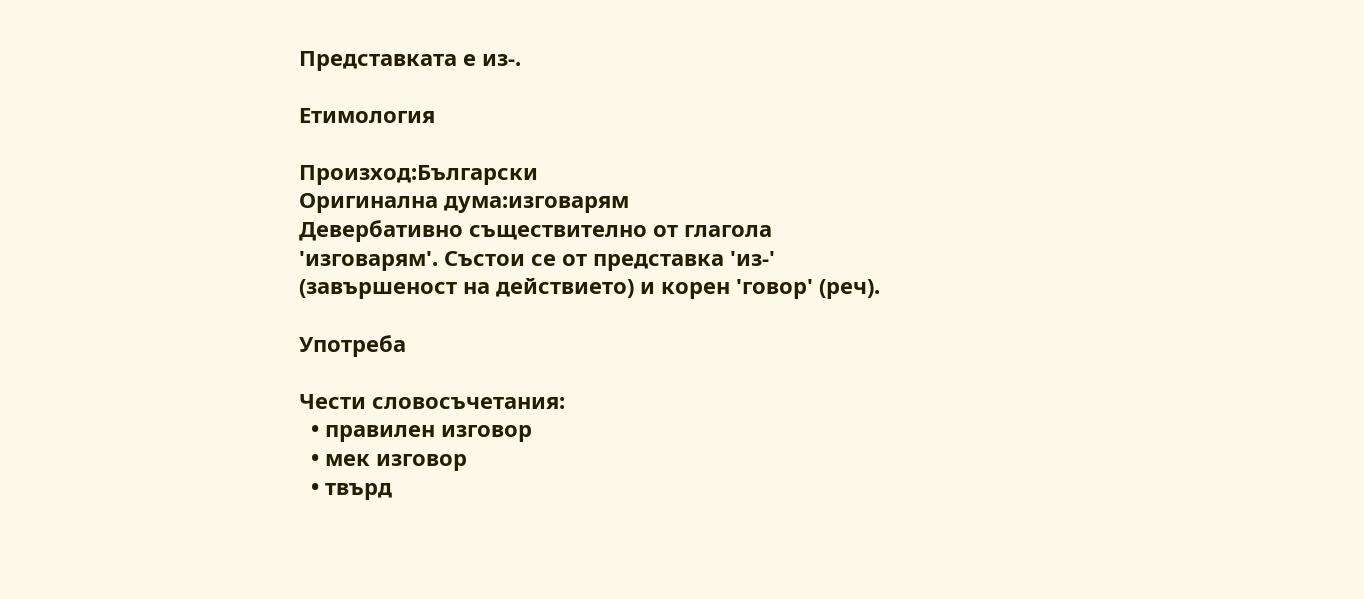Представката е из-.

Етимология

Произход:Български
Оригинална дума:изговарям
Девербативно съществително от глагола 'изговарям'. Състои се от представка 'из-' (завършеност на действието) и корен 'говор' (реч).

Употреба

Чести словосъчетания:
  • правилен изговор
  • мек изговор
  • твърд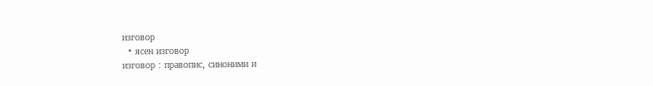изговор
  • ясен изговор
изговор : правопис, синоними и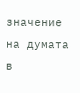значение на думата в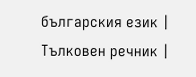българския език | Тълковен речник |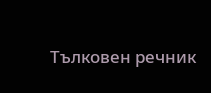Тълковен речник